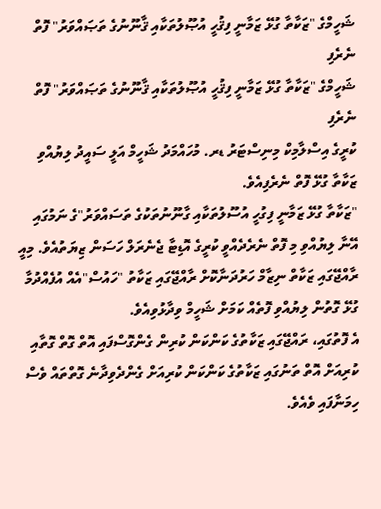ޝަހީމްގެ "ޒަކާތާ ގުޅޭ ޒަމާނީ ފިޤުހީ އުޞޫލުތަކާއި ޤާނޫނުގެ ތަޞައްވަރު" ފޮތް ނެރެފި
ޝަހީމްގެ "ޒަކާތާ ގުޅޭ ޒަމާނީ ފިޤުހީ އުޞޫލުތަކާއި ޤާނޫނުގެ ތަޞައްވަރު" ފޮތް ނެރެފި
ކުރީގެ އިސްލާމިކް މިނިސްޓަރު ޑރ. މުހައްމަދު ޝަހީމް އަލީ ސައީދު ލިޔުއްވި ޒަކާތާ ގުޅޭ ފޮތް ނެރެފިއެވެ.
"ޒަކާތާ ގުޅޭ ޒަމާނީ ފިގުހީ އުސޫލުތަކާއި ގާނޫނުތަކުގެ ތަސައްވަރު"ގެ ނަމުގައި އޭނާ ލިޔުއްވި މި ފޮތް ނެރެދެއްވީ ކުރީގެ އޮޑިޓާ ޖެނެރަލް ހަސަން ޒިޔަތުއެވެ. މިއީ ރާއްޖޭގައި ޒަކާތް ނިޒާމް ހަރުދަނާކޮށް ރާއްޖޭގައި ޒަކާތު "ހައުސް"އެއް އުފެއްދުމާ ގުޅޭ ގޮތުން ލިޔުއްވި ފޮތެއް ކަމަށް ޝަހީމް ވިދާޅުވިއެވެ.
އެ ފޮތުގައި، ރައްޖޭގައި ޒަކާތުގެ ކަންކަން ކުރިން ގެންގޮސްފައި އޮތް ގޮތް ގޮތާއި ކުރިއަށް އޮތް ތަނުގައި ޒަކާތުގެ ކަންކަން ކުރިއަށް ގެންދެވިދާނެ ގޮތްތައް ވެސް ހިމަނާފައި ވެއެވެ.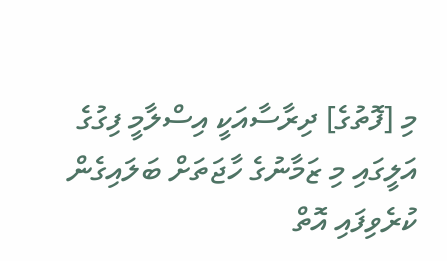މި [ފޮތުގެ] ދިރާސާއަކީ އިސްލާމީ ފިގުގެ އަލީގައި މި ޒަމާނުގެ ހާޖަތަށް ބަލައިގެން ކުރެވިފައި އޮތް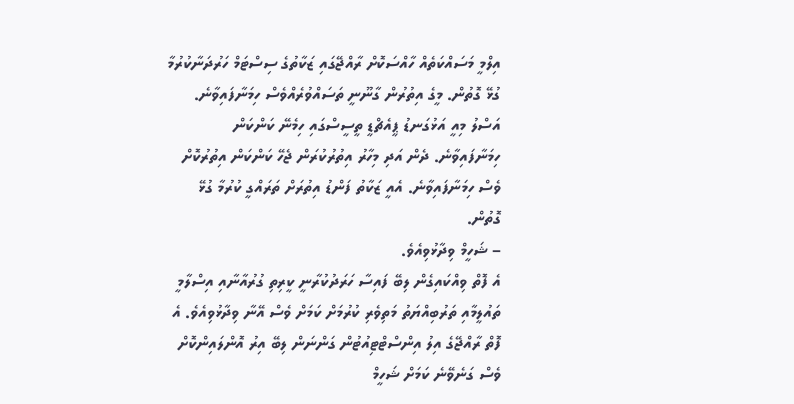އިލްމީ މަސައްކަތެއް ހާއްސަކޮށް ރާއްޖޭގައި ޒަކާތުގެ ސިސްޓަމް ހަރުދަނާކުރުމާ ގުޅޭ ގޮތުން. މީގެ އިތުރުން ގާނޫނީ ތަސައްވުރެއްވެސް ހިމަނާފައިވާނެ. އަސްލު މިއީ އަޅުގަނޑު ޕީއެޗްޑީ ތީސީސްގައި ހިމެނޭ ކަންކަން ހިމަނާފައިވާނެ. ދެން އަދި މިހާރު އިތުރުކުރަން ޖެހޭ ކަންކަން އިތުރުކޮށް ވެސް ހިމަނާފައިވާނެ. އެއީ ޒަކާތު ފަންޑު އިތުރަށް ތަރައްގީ ކުރުމާ ގުޅޭ ގޮތުން.
– ޝަހީމް ވިދާޅުވިއެވެ.
އެ ފޮތް ވިއްކައިގެން ލިބޭ ފައިސާ ހަރަދުކުރާނީ ކީރިތި ގުރުއާނާއި އިސްލާމީ ތައުލީމާއި ތަރުބިއްޔަތު މަތިވެރި ކުރުމަށް ކަމަށް ވެސް އޭނާ ވިދާޅުވިއެވެ. އެ ފޮތް ރާއްޖޭގެ އިލު އިންސްޓްޓިއުޓުން ގަންނަން ލިބޭ އިރު އޮންލައިންކޮށް ވެސް ގަނެވޭނެ ކަމަށް ޝަހީމް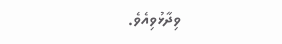ވިދާޅުވިއެވެ.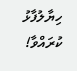ހިޔާލުފާޅު ކުރައްވާ!